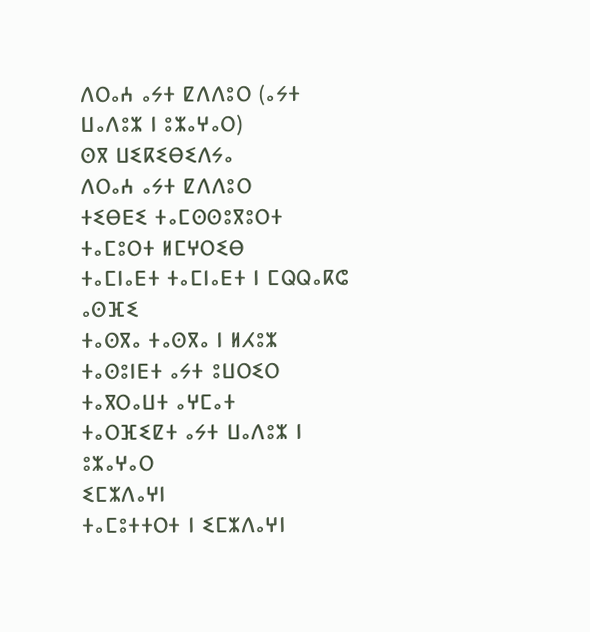ⴷⵔⴰⵄ ⴰⵢⵜ ⵇⴷⴷⵓⵔ (ⴰⵢⵜ ⵡⴰⴷⵓⵣ ⵏ ⵓⵣⴰⵖⴰⵔ)
ⵙⴳ ⵡⵉⴽⵉⴱⵉⴷⵢⴰ
ⴷⵔⴰⵄ ⴰⵢⵜ ⵇⴷⴷⵓⵔ
ⵜⵉⴱⴹⵉ ⵜⴰⵎⵙⵙⵓⴳⵓⵔⵜ
ⵜⴰⵎⵓⵔⵜ ⵍⵎⵖⵔⵉⴱ
ⵜⴰⵎⵏⴰⴹⵜ ⵜⴰⵎⵏⴰⴹⵜ ⵏ ⵎⵕⵕⴰⴽⵛ ⴰⵙⴼⵉ
ⵜⴰⵙⴳⴰ ⵜⴰⵙⴳⴰ ⵏ ⵍⵃⵓⵣ
ⵜⴰⵙⵓⵏⴹⵜ ⴰⵢⵜ ⵓⵡⵔⵉⵔ
ⵜⴰⴳⵔⴰⵡⵜ ⴰⵖⵎⴰⵜ
ⵜⴰⵔⴼⵉⵇⵜ ⴰⵢⵜ ⵡⴰⴷⵓⵣ ⵏ ⵓⵣⴰⵖⴰⵔ
ⵉⵎⵣⴷⴰⵖⵏ
ⵜⴰⵎⵓⵜⵜⵔⵜ ⵏ ⵉⵎⵣⴷⴰⵖⵏ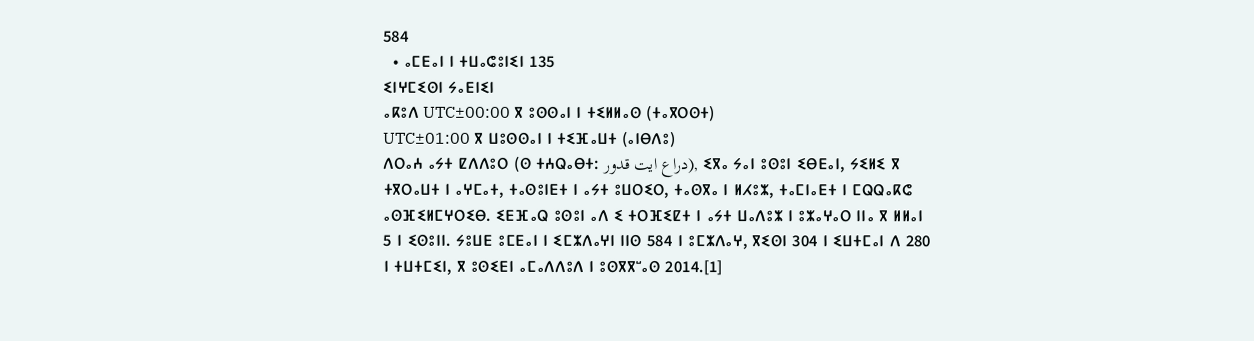584
  • ⴰⵎⴹⴰⵏ ⵏ ⵜⵡⴰⵛⵓⵏⵉⵏ 135
ⵉⵏⵖⵎⵉⵙⵏ ⵢⴰⴹⵏⵉⵏ
ⴰⴽⵓⴷ UTC±00:00 ⴳ ⵓⵙⵙⴰⵏ ⵏ ⵜⵉⵍⵍⴰⵙ (ⵜⴰⴳⵔⵙⵜ)
UTC±01:00 ⴳ ⵡⵓⵙⵙⴰⵏ ⵏ ⵜⵉⴼⴰⵡⵜ (ⴰⵏⴱⴷⵓ)
ⴷⵔⴰⵄ ⴰⵢⵜ ⵇⴷⴷⵓⵔ (ⵙ ⵜⵄⵕⴰⴱⵜ: دراع ايت قدور), ⵉⴳⴰ ⵢⴰⵏ ⵓⵙⵓⵏ ⵉⴱⴹⴰⵏ, ⵢⵉⵍⵉ ⴳ ⵜⴳⵔⴰⵡⵜ ⵏ ⴰⵖⵎⴰⵜ, ⵜⴰⵙⵓⵏⴹⵜ ⵏ ⴰⵢⵜ ⵓⵡⵔⵉⵔ, ⵜⴰⵙⴳⴰ ⵏ ⵍⵃⵓⵣ, ⵜⴰⵎⵏⴰⴹⵜ ⵏ ⵎⵕⵕⴰⴽⵛ ⴰⵙⴼⵉⵍⵎⵖⵔⵉⴱ. ⵉⴹⴼⴰⵕ ⵓⵙⵓⵏ ⴰⴷ ⵉ ⵜⵔⴼⵉⵇⵜ ⵏ ⴰⵢⵜ ⵡⴰⴷⵓⵣ ⵏ ⵓⵣⴰⵖⴰⵔ ⵏⵏⴰ ⴳ ⵍⵍⴰⵏ 5 ⵏ ⵉⵙⵓⵏⵏ. ⵢⵓⵡⴹ ⵓⵎⴹⴰⵏ ⵏ ⵉⵎⵣⴷⴰⵖⵏ ⵏⵏⵙ 584 ⵏ ⵓⵎⵣⴷⴰⵖ, ⴳⵉⵙⵏ 304 ⵏ ⵉⵡⵜⵎⴰⵏ ⴷ 280 ⵏ ⵜⵡⵜⵎⵉⵏ, ⴳ ⵓⵙⵉⴹⵏ ⴰⵎⴰⴷⴷⵓⴷ ⵏ ⵓⵙⴳⴳⵯⴰⵙ 2014.[1]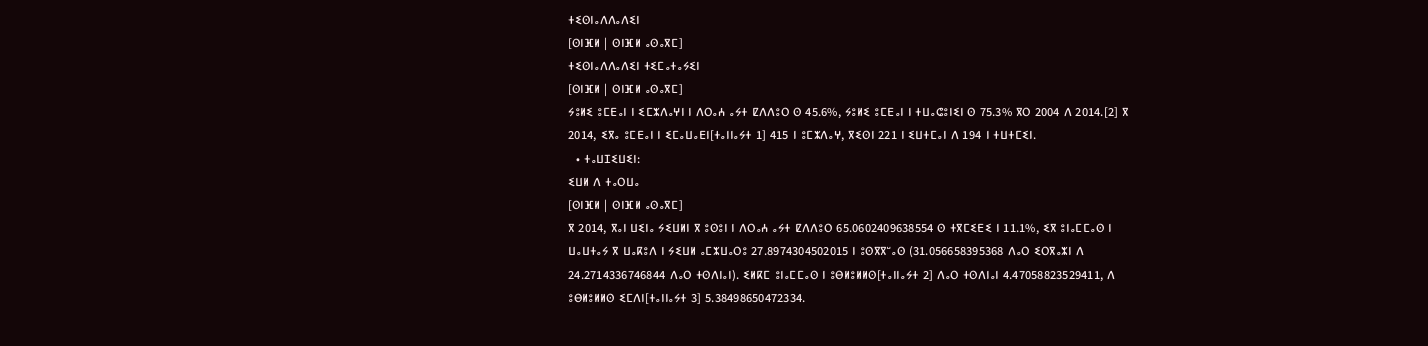ⵜⵉⵙⵏⴰⴷⴷⴰⴷⵉⵏ
[ⵙⵏⴼⵍ | ⵙⵏⴼⵍ ⴰⵙⴰⴳⵎ]
ⵜⵉⵙⵏⴰⴷⴷⴰⴷⵉⵏ ⵜⵉⵎⴰⵜⴰⵢⵉⵏ
[ⵙⵏⴼⵍ | ⵙⵏⴼⵍ ⴰⵙⴰⴳⵎ]
ⵢⵓⵍⵉ ⵓⵎⴹⴰⵏ ⵏ ⵉⵎⵣⴷⴰⵖⵏ ⵏ ⴷⵔⴰⵄ ⴰⵢⵜ ⵇⴷⴷⵓⵔ ⵙ 45.6%, ⵢⵓⵍⵉ ⵓⵎⴹⴰⵏ ⵏ ⵜⵡⴰⵛⵓⵏⵉⵏ ⵙ 75.3% ⴳⵔ 2004 ⴷ 2014.[2] ⴳ 2014, ⵉⴳⴰ ⵓⵎⴹⴰⵏ ⵏ ⵉⵎⴰⵡⴰⴹⵏ[ⵜⴰⵏⵏⴰⵢⵜ 1] 415 ⵏ ⵓⵎⵣⴷⴰⵖ, ⴳⵉⵙⵏ 221 ⵏ ⵉⵡⵜⵎⴰⵏ ⴷ 194 ⵏ ⵜⵡⵜⵎⵉⵏ.
  • ⵜⴰⵡⵊⵉⵡⵉⵏ:
ⵉⵡⵍ ⴷ ⵜⴰⵔⵡⴰ
[ⵙⵏⴼⵍ | ⵙⵏⴼⵍ ⴰⵙⴰⴳⵎ]
ⴳ 2014, ⴳⴰⵏ ⵡⵉⵏⴰ ⵢⵉⵡⵍⵏ ⴳ ⵓⵙⵓⵏ ⵏ ⴷⵔⴰⵄ ⴰⵢⵜ ⵇⴷⴷⵓⵔ 65.0602409638554 ⵙ ⵜⴳⵎⵉⴹⵉ ⵏ 11.1%, ⵉⴳ ⵓⵏⴰⵎⵎⴰⵙ ⵏ ⵡⴰⵡⵜⴰⵢ ⴳ ⵡⴰⴽⵓⴷ ⵏ ⵢⵉⵡⵍ ⴰⵎⵣⵡⴰⵔⵓ 27.8974304502015 ⵏ ⵓⵙⴳⴳⵯⴰⵙ (31.056658395368 ⴷⴰⵔ ⵉⵔⴳⴰⵣⵏ ⴷ 24.2714336746844 ⴷⴰⵔ ⵜⵙⴷⵏⴰⵏ). ⵉⵍⴽⵎ ⵓⵏⴰⵎⵎⴰⵙ ⵏ ⵓⴱⵍⵓⵍⵍⵙ[ⵜⴰⵏⵏⴰⵢⵜ 2] ⴷⴰⵔ ⵜⵙⴷⵏⴰⵏ 4.47058823529411, ⴷ ⵓⴱⵍⵓⵍⵍⵙ ⵉⵎⴷⵏ[ⵜⴰⵏⵏⴰⵢⵜ 3] 5.38498650472334.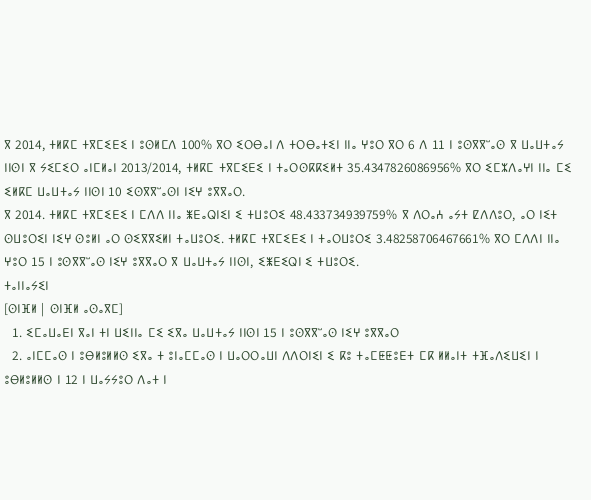ⴳ 2014, ⵜⵍⴽⵎ ⵜⴳⵎⵉⴹⵉ ⵏ ⵓⵙⵍⵎⴷ 100% ⴳⵔ ⵉⵔⴱⴰⵏ ⴷ ⵜⵔⴱⴰⵜⵉⵏ ⵏⵏⴰ ⵖⵓⵔ ⴳⵔ 6 ⴷ 11 ⵏ ⵓⵙⴳⴳⵯⴰⵙ ⴳ ⵡⴰⵡⵜⴰⵢ ⵏⵏⵙⵏ ⴳ ⵢⵉⵎⵉⵔ ⴰⵏⵎⵍⴰⵏ 2013/2014, ⵜⵍⴽⵎ ⵜⴳⵎⵉⴹⵉ ⵏ ⵜⴰⵔⵙⴽⴽⵉⵍⵜ 35.4347826086956% ⴳⵔ ⵉⵎⵣⴷⴰⵖⵏ ⵏⵏⴰ ⵎⵉ ⵉⵍⴽⵎ ⵡⴰⵡⵜⴰⵢ ⵏⵏⵙⵏ 10 ⵉⵙⴳⴳⵯⴰⵙⵏ ⵏⵉⵖ ⵓⴳⴳⴰⵔ.
ⴳ 2014. ⵜⵍⴽⵎ ⵜⴳⵎⵉⴹⵉ ⵏ ⵎⴷⴷ ⵏⵏⴰ ⵥⴹⴰⵕⵏⵉⵏ ⵉ ⵜⵡⵓⵔⵉ 48.433734939759% ⴳ ⴷⵔⴰⵄ ⴰⵢⵜ ⵇⴷⴷⵓⵔ, ⴰⵔ ⵏⵉⵜ ⵙⵡⵓⵔⵉⵏ ⵏⵉⵖ ⵙⵓⵍⵏ ⴰⵔ ⵙⵉⴳⴳⵉⵍⵏ ⵜⴰⵡⵓⵔⵉ. ⵜⵍⴽⵎ ⵜⴳⵎⵉⴹⵉ ⵏ ⵜⴰⵔⵡⵓⵔⵉ 3.48258706467661% ⴳⵔ ⵎⴷⴷⵏ ⵏⵏⴰ ⵖⵓⵔ 15 ⵏ ⵓⵙⴳⴳⵯⴰⵙ ⵏⵉⵖ ⵓⴳⴳⴰⵔ ⴳ ⵡⴰⵡⵜⴰⵢ ⵏⵏⵙⵏ, ⵉⵥⴹⵉⵕⵏ ⵉ ⵜⵡⵓⵔⵉ.
ⵜⴰⵏⵏⴰⵢⵉⵏ
[ⵙⵏⴼⵍ | ⵙⵏⴼⵍ ⴰⵙⴰⴳⵎ]
  1. ⵉⵎⴰⵡⴰⴹⵏ ⴳⴰⵏ ⵜⵏ ⵡⵉⵏⵏⴰ ⵎⵉ ⵉⴳⴰ ⵡⴰⵡⵜⴰⵢ ⵏⵏⵙⵏ 15 ⵏ ⵓⵙⴳⴳⵯⴰⵙ ⵏⵉⵖ ⵓⴳⴳⴰⵔ
  2. ⴰⵏⵎⵎⴰⵙ ⵏ ⵓⴱⵍⵓⵍⵍⵙ ⵉⴳⴰ ⵜ ⵓⵏⴰⵎⵎⴰⵙ ⵏ ⵡⴰⵔⵔⴰⵡⵏ ⴷⴷⵔⵏⵉⵏ ⵉ ⴽⵓ ⵜⴰⵎⵟⵟⵓⴹⵜ ⵎⴽ ⵍⵍⴰⵏⵜ ⵜⴼⴰⴷⵉⵡⵉⵏ ⵏ ⵓⴱⵍⵓⵍⵍⵙ ⵏ 12 ⵏ ⵡⴰⵢⵢⵓⵔ ⴷⴰⵜ ⵏ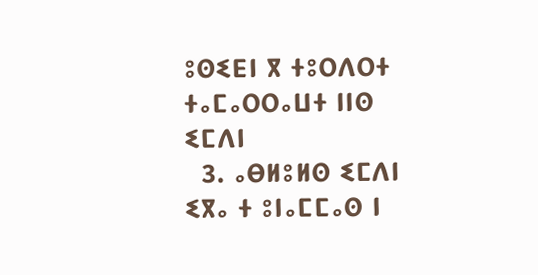ⵓⵙⵉⴹⵏ ⴳ ⵜⵓⵔⴷⵔⵜ ⵜⴰⵎⴰⵔⵔⴰⵡⵜ ⵏⵏⵙ ⵉⵎⴷⵏ
  3. ⴰⴱⵍⵓⵍⵙ ⵉⵎⴷⵏ ⵉⴳⴰ ⵜ ⵓⵏⴰⵎⵎⴰⵙ ⵏ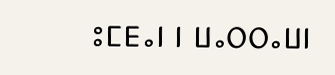ⵓⵎⴹⴰⵏ ⵏ ⵡⴰⵔⵔⴰⵡⵏ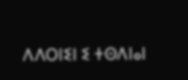ⴷⴷⵔⵏⵉⵏ ⵉ ⵜⵙⴷⵏⴰⵏ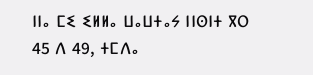ⵏⵏⴰ ⵎⵉ ⵉⵍⵍⴰ ⵡⴰⵡⵜⴰⵢ ⵏⵏⵙⵏⵜ ⴳⵔ 45 ⴷ 49, ⵜⵎⴷⴰ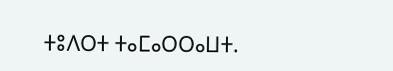ⵜⵓⴷⵔⵜ ⵜⴰⵎⴰⵔⵔⴰⵡⵜ.